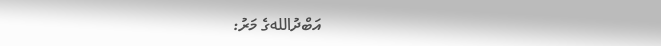އަބްދުاللهގެ މަރު: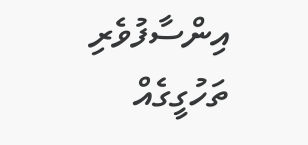އިންސާފުވެރި ތަހުގީގެއް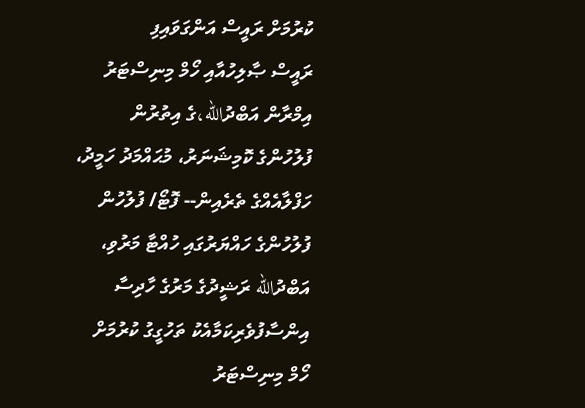ކުރުމަށް ރައީސް އަންގަވައިފި
ރައީސް ޞާލިހުއާއި ހޯމް މިނިސްޓަރު އިމްރާން އަބްދުالله،ގެ އިތުރުން ފުލުހުންގެ ކޮމިޝަނަރު، މުޙައްމަދު ހަމީދު، ހަފްލާއެއްގެ ތެރެއިން-- ފޮޓޯ/ ފުލުހުން
ފުލުހުންގެ ހައްޔަރުގައި ހުއްޓާ މަރުވި، އަބްދުالله ރަޝީދުގެ މަރުގެ ހާދިސާ އިންސާފުވެރިކަމާއެކު ތަހުގީގު ކުރުމަށް ހޯމް މިނިސްޓަރު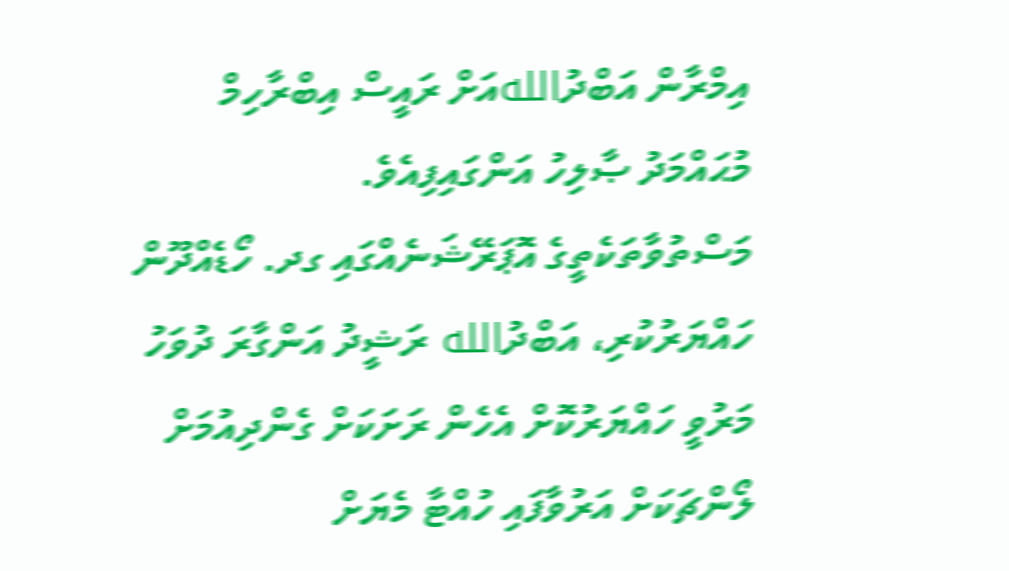އިމްރާން އަބްދުاللهއަށް ރައީސް އިބްރާހިމް މުޙައްމަދު ޞާލިހު އަންގައިފިއެވެ.
މަސްތުވާތަކެތީގެ އޮޕަރޭޝަނެއްގައި ގދ. ހޯޑެއްދޫން ހައްޔަރުކުރި، އަބްދުالله ރަޝީދު އަންގާރަ ދުވަހު މަރުވީ ހައްޔަރުކޮށް އެހެން ރަށަކަށް ގެންދިއުމަށް ލޯންޗަކަށް އަރުވާފައި ހުއްޓާ މެޔަށް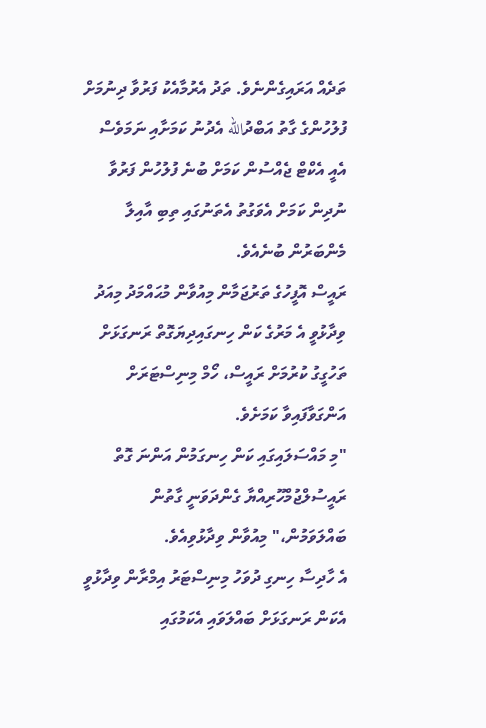ތަދެއް އަރައިގެންނެވެ. ތަދު އެރުމާއެކު ފަރުވާ ދިނުމަށް ފުލުހުންގެ ގާތު އަބްދުالله އެދުނު ކަމަށާއި ނަމަވެސް އެއީ އެކްޓް ޖެއްސުން ކަމަށް ބުނެ ފުލުހުން ފަރުވާ ނުދިން ކަމަށް އެވަގުތު އެތަނުގައި ތިބި އާއިލާ މެންބަރުން ބުނެއެވެ.
ރައީސް އޮފީހުގެ ތަރުޖަމާން މިއުވާން މުޙައްމަދު މިއަދު ވިދާޅުވީ އެ މަރުގެ ކަން ހިނގައިދިޔަގޮތް ރަނގަޅަށް ތަހުގީގު ކުރުމަށް ރައީސް، ހޯމް މިނިސްޓަރަށް އަންގަވާފައިވާ ކަމަށެވެ.
"މި މައްސަލައިގައި ކަން ހިނގަމުން އަންނަ ގޮތް ރައީސުލްޖުމްހޫރިއްޔާ ގެންދަވަނީ ގާތުން ބައްލަވަމުން،" މިއުވާން ވިދާޅުވިއެވެ.
އެ ހާދިސާ ހިނގި ދުވަހު މިނިސްޓަރު އިމްރާން ވިދާޅުވީ އެކަން ރަނގަޅަށް ބައްލަވައި އެކަމުގައި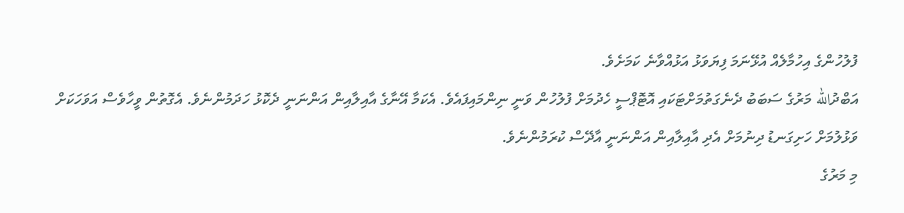ފުލުހުންގެ އިހުމާލެއް އުޅޭނަމަ ފިޔަވަޅު އަޅުއްވާނެ ކަމަށެވެ.
އަބްދުالله މަރުގެ ސަބަބު ދެނެގަތުމަށްޓަކައި އޮޓޮޕްސީ ހެދުމަށް ފުލުހުން ވަނީ ނިންމައިފައެވެ. އެކަމާ އޭނާގެ އާއިލާއިން އަންނަނީ ދެކޮޅު ހަދަމުންނެވެ. އެގޮތުން ވީހާވެސް އަވަހަކަށް ވަޅުލުމަށް ހަށިގަނޑު ދިނުމަށް އެދި އާއިލާއިން އަންނަނީ އާދޭސް ކުރަމުންނެވެ.
މި މަރުގެ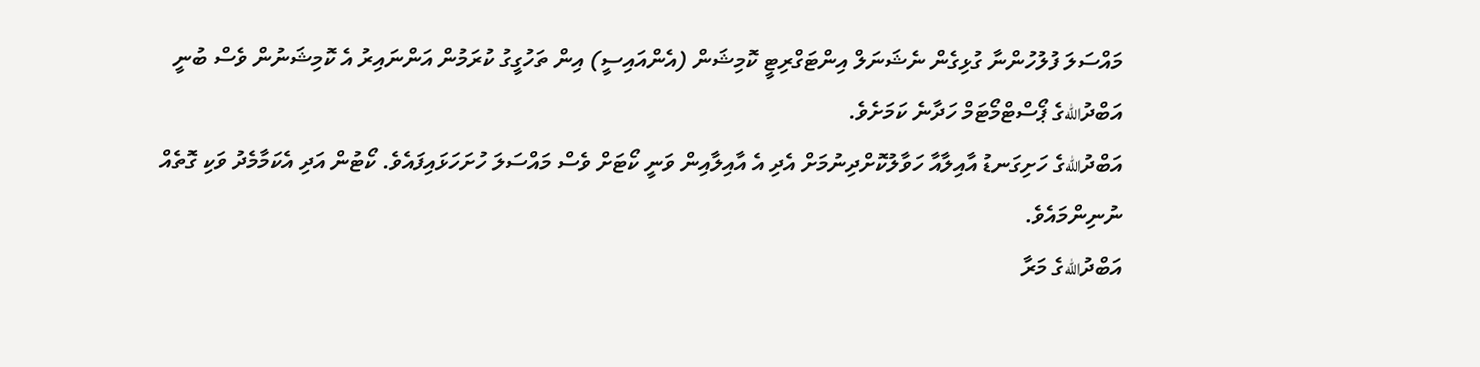މައްސަލަ ފުލުހުންނާ ގުޅިގެން ނެޝަނަލް އިންޓަގްރިޓީ ކޮމިޝަން (އެންއައިސީ) އިން ތަހުގީގު ކުރަމުން އަންނައިރު އެ ކޮމިޝަނުން ވެސް ބުނީ އަބްދުاللهގެ ޕޯސްޓްމޯޓަމް ހަދާނެ ކަމަށެވެ.
އަބްދުاللهގެ ހަށިގަނޑު އާއިލާއާ ހަވާލުކޮށްދިނުމަށް އެދި އެ އާއިލާއިން ވަނީ ކޯޓަށް ވެސް މައްސަލަ ހުށަހަޅައިފައެވެ. ކޯޓުން އަދި އެކަމާމެދު ވަކި ގޮތެއް ނުނިންމައެވެ.
އަބްދުاللهގެ މަރާ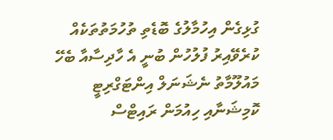ގުޅިގެން އިހުމާލުގެ ބޮޑެތި ތުހުމަތުތަކެއް ކުރެވޭއިރު ފުލުހުން ބުނީ އެ ހާދިސާއާ ބެހޭ މައުލޫމާތު ނެޝަނަލް އިންޓަގްރިޓީ ކޮމިޝަނާއި ހިއުމަން ރައިޓްސް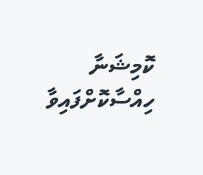ކޮމިޝަނާ ހިއްސާކޮށްފައިވާ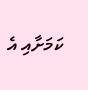ކަމަށާއި އެ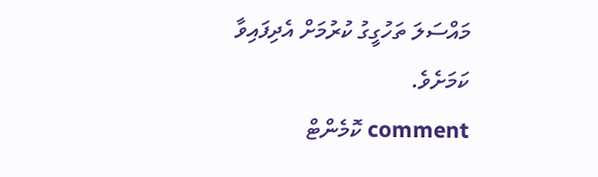މައްސަލަ ތަހުގީގު ކުރުމަށް އެދިފައިވާ ކަމަށެވެ.
comment ކޮމެންޓް